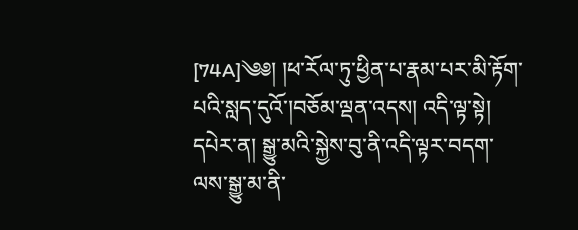[74A]༄༅། །ཕ་རོལ་ཏུ་ཕྱིན་པ་རྣམ་པར་མི་རྟོག་པའི་སླད་དུའོ་།བཅོམ་ལྡན་འདས། འདི་ལྟ་སྟེ། དཔེར་ན། སྒྱུ་མའི་སྐྱེས་བུ་ནི་འདི་ལྟར་བདག་ལས་སྒྱུ་མ་ནི་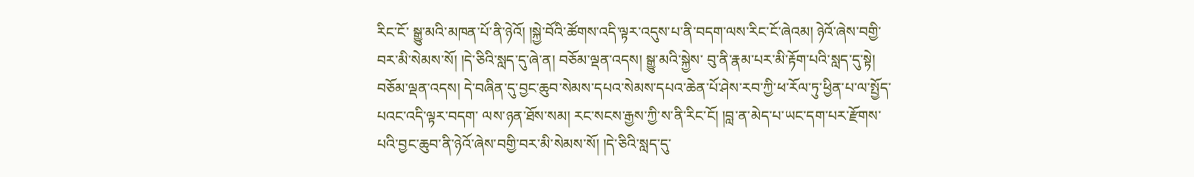རིང་ངོ་ སྒྱུ་མའི་མཁན་པོ་ནི་ཉེའོ། །སྐྱེ་བོའི་ཚོགས་འདི་ལྟར་འདུས་པ་ནི་བདག་ལས་རིང་ངོ་ཞེའམ། ཉེའོ་ཞེས་བགྱི་བར་མི་སེམས་སོ། །དེ་ཅིའི་སླད་དུ་ཞེ་ན། བཅོམ་ལྡན་འདས། སྒྱུ་མའི་སྐྱེས་ བུ་ནི་རྣམ་པར་མི་རྟོག་པའི་སླད་དུ་སྟེ། བཅོམ་ལྡན་འདས། དེ་བཞིན་དུ་བྱང་ཆུབ་སེམས་དཔའ་སེམས་དཔའ་ཆེན་པོ་ཤེས་རབ་ཀྱི་ཕ་རོལ་ཏུ་ཕྱིན་པ་ལ་སྤྱོད་པའང་འདི་ལྟར་བདག་ ལས་ཉན་ཐོས་སམ། རང་སངས་རྒྱས་ཀྱི་ས་ནི་རིང་ངོ། །བླ་ན་མེད་པ་ཡང་དག་པར་རྫོགས་པའི་བྱང་ཆུབ་ནི་ཉེའོ་ཞེས་བགྱི་བར་མི་སེམས་སོ། །དེ་ཅིའི་སླད་དུ་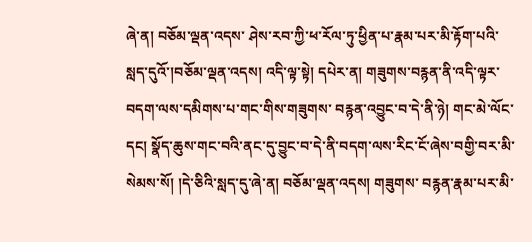ཞེ་ན། བཅོམ་ལྡན་འདས་ ཤེས་རབ་ཀྱི་ཕ་རོལ་ཏུ་ཕྱིན་པ་རྣམ་པར་མི་རྟོག་པའི་སླད་དུའོ་།བཅོམ་ལྡན་འདས། འདི་ལྟ་སྟེ། དཔེར་ན། གཟུགས་བརྙན་ནི་འདི་ལྟར་བདག་ལས་དམིགས་པ་གང་གིས་གཟུགས་ བརྙན་འབྱུང་བ་དེ་ནི་ཉེ། གང་མེ་ལོང་དང། སྣོད་ཆུས་གང་བའི་ནང་དུ་བྱུང་བ་དེ་ནི་བདག་ལས་རིང་ངོ་ཞེས་བགྱི་བར་མི་སེམས་སོ། །དེ་ཅིའི་སླད་དུ་ཞེ་ན། བཅོམ་ལྡན་འདས། གཟུགས་ བརྙན་རྣམ་པར་མི་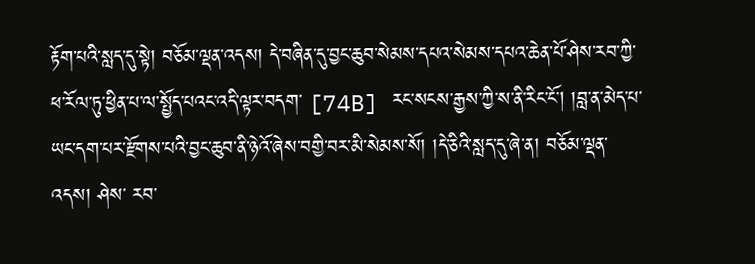རྟོག་པའི་སླད་དུ་སྟེ། བཅོམ་ལྡན་འདས། དེ་བཞིན་དུ་བྱང་ཆུབ་སེམས་དཔའ་སེམས་དཔའ་ཆེན་པོ་ཤེས་རབ་ཀྱི་ཕ་རོལ་ཏུ་ཕྱིན་པ་ལ་སྤྱོད་པའང་འདི་ལྟར་བདག་ [74B] རང་སངས་རྒྱས་ཀྱི་ས་ནི་རིང་ངོ། །བླ་ན་མེད་པ་ཡང་དག་པར་རྫོགས་པའི་བྱང་ཆུབ་ནི་ཉེའོ་ཞེས་བགྱི་བར་མི་སེམས་སོ། །དེ་ཅིའི་སླད་དུ་ཞེ་ན། བཅོམ་ལྡན་འདས། ཤེས་ རབ་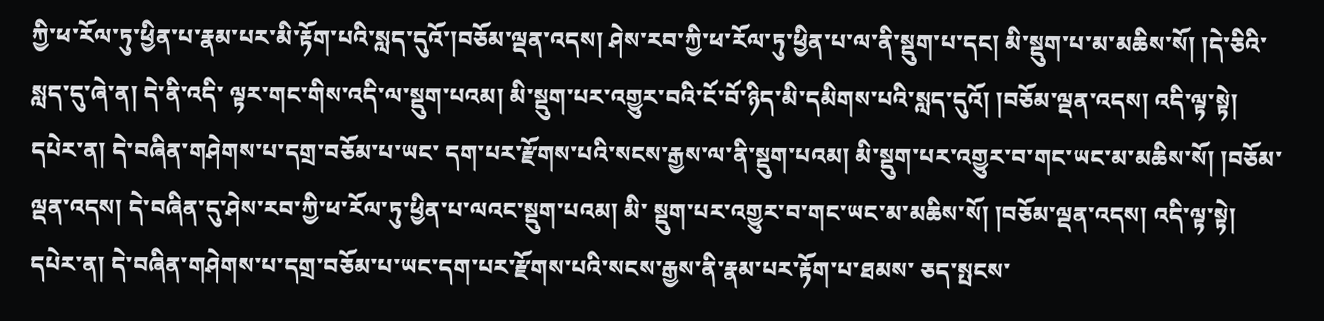ཀྱི་ཕ་རོལ་ཏུ་ཕྱིན་པ་རྣམ་པར་མི་རྟོག་པའི་སླད་དུའོ་།བཅོམ་ལྡན་འདས། ཤེས་རབ་ཀྱི་ཕ་རོལ་ཏུ་ཕྱིན་པ་ལ་ནི་སྡུག་པ་དང། མི་སྡུག་པ་མ་མཆིས་སོ། །དེ་ཅིའི་སླད་དུ་ཞེ་ན། དེ་ནི་འདི་ ལྟར་གང་གིས་འདི་ལ་སྡུག་པའམ། མི་སྡུག་པར་འགྱུར་བའི་ངོ་བོ་ཉིད་མི་དམིགས་པའི་སླད་དུའོ། །བཅོམ་ལྡན་འདས། འདི་ལྟ་སྟེ། དཔེར་ན། དེ་བཞིན་གཤེགས་པ་དགྲ་བཅོམ་པ་ཡང་ དག་པར་རྫོགས་པའི་སངས་རྒྱས་ལ་ནི་སྡུག་པའམ། མི་སྡུག་པར་འགྱུར་བ་གང་ཡང་མ་མཆིས་སོ། །བཅོམ་ལྡན་འདས། དེ་བཞིན་དུ་ཤེས་རབ་ཀྱི་ཕ་རོལ་ཏུ་ཕྱིན་པ་ལའང་སྡུག་པའམ། མི་ སྡུག་པར་འགྱུར་བ་གང་ཡང་མ་མཆིས་སོ། །བཅོམ་ལྡན་འདས། འདི་ལྟ་སྟེ། དཔེར་ན། དེ་བཞིན་གཤེགས་པ་དགྲ་བཅོམ་པ་ཡང་དག་པར་རྫོགས་པའི་སངས་རྒྱས་ནི་རྣམ་པར་རྟོག་པ་ཐམས་ ཅད་སྤངས་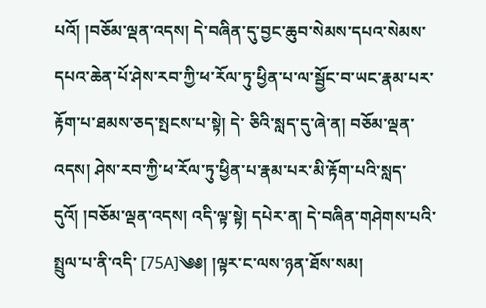པའོ། །བཅོམ་ལྡན་འདས། དེ་བཞིན་དུ་བྱང་ཆུབ་སེམས་དཔའ་སེམས་དཔའ་ཆེན་པོ་ཤེས་རབ་ཀྱི་ཕ་རོལ་ཏུ་ཕྱིན་པ་ལ་སྦྱོང་བ་ཡང་རྣམ་པར་རྟོག་པ་ཐམས་ཅད་སྤངས་པ་སྟེ། དེ་ ཅིའི་སླད་དུ་ཞེ་ན། བཅོམ་ལྡན་འདས། ཤེས་རབ་ཀྱི་ཕ་རོལ་ཏུ་ཕྱིན་པ་རྣམ་པར་མི་རྟོག་པའི་སླད་དུའོ། །བཅོམ་ལྡན་འདས། འདི་ལྟ་སྟེ། དཔེར་ན། དེ་བཞིན་གཤེགས་པའི་སྤྲུལ་པ་ནི་འདི་ [75A]༄༅། །ལྟར་ང་ལས་ཉན་ཐོས་སམ།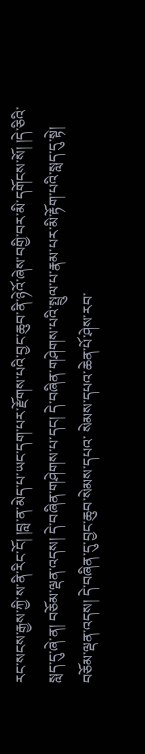རང་སངས་རྒྱས་ཀྱི་ས་ནི་རིང་ངོ། །བླ་ན་མེད་པ་ཡང་དག་པར་རྫོགས་པའི་བྱང་ཆུབ་ནི་ཉེའོ་ཞེས་བགྱི་བར་མི་དགོངས་སོ། །དེ་ཅིའི་ སླད་དུ་ཞེ་ན། བཅོམ་ལྡན་འདས། དེ་བཞིན་གཤེགས་པ་དང། དེ་བཞིན་གཤེགས་པའི་སྤྲུལ་པ་རྣམ་པར་མི་རྟོག་པའི་སླད་དུ་སྟེ། བཅོམ་ལྡན་འདས། དེ་བཞིན་དུ་བྱང་ཆུབ་སེམས་དཔའ་ སེམས་དཔའ་ཆེན་པོ་ཤེས་རབ་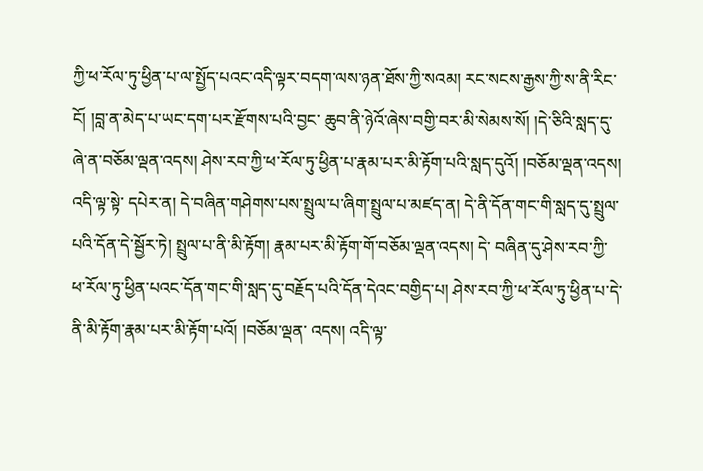ཀྱི་ཕ་རོལ་ཏུ་ཕྱིན་པ་ལ་སྤྱོད་པའང་འདི་ལྟར་བདག་ལས་ཉན་ཐོས་ཀྱི་སའམ། རང་སངས་རྒྱས་ཀྱི་ས་ནི་རིང་ངོ། །བླ་ན་མེད་པ་ཡང་དག་པར་རྫོགས་པའི་བྱང་ ཆུབ་ནི་ཉེའོ་ཞེས་བགྱི་བར་མི་སེམས་སོ། །དེ་ཅིའི་སླད་དུ་ཞེ་ན་བཅོམ་ལྡན་འདས། ཤེས་རབ་ཀྱི་ཕ་རོལ་ཏུ་ཕྱིན་པ་རྣམ་པར་མི་རྟོག་པའི་སླད་དུའོ། །བཅོམ་ལྡན་འདས། འདི་ལྟ་སྟེ་ དཔེར་ན། དེ་བཞིན་གཤེགས་པས་སྤྲུལ་པ་ཞིག་སྤྲུལ་པ་མཛད་ན། དེ་ནི་དོན་གང་གི་སླད་དུ་སྤྲུལ་པའི་དོན་དེ་སྦྱོར་ཏེ། སྤྲུལ་པ་ནི་མི་རྟོག། རྣམ་པར་མི་རྟོག་གོ་བཅོམ་ལྡན་འདས། དེ་ བཞིན་དུ་ཤེས་རབ་ཀྱི་ཕ་རོལ་ཏུ་ཕྱིན་པའང་དོན་གང་གི་སླད་དུ་བརྗོད་པའི་དོན་དེའང་བགྱིད་པ། ཤེས་རབ་ཀྱི་ཕ་རོལ་ཏུ་ཕྱིན་པ་དེ་ནི་མི་རྟོག་རྣམ་པར་མི་རྟོག་པའོ། །བཅོམ་ལྡན་ འདས། འདི་ལྟ་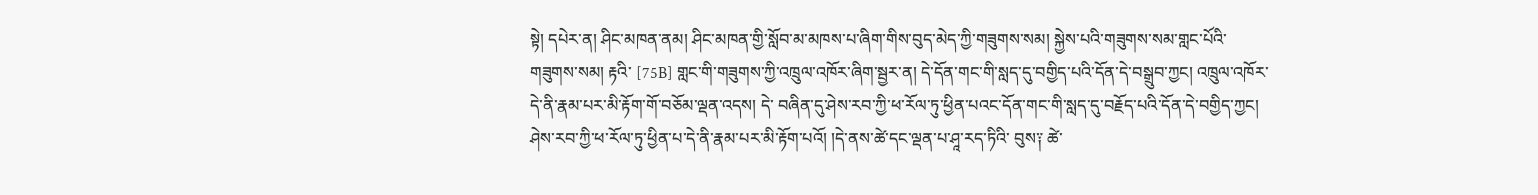སྟེ། དཔེར་ན། ཤིང་མཁན་ནམ། ཤིང་མཁན་གྱི་སློབ་མ་མཁས་པ་ཞིག་གིས་བུད་མེད་ཀྱི་གཟུགས་སམ། སྐྱེས་པའི་གཟུགས་སམ་གླང་པོའི་གཟུགས་སམ། རྟའི་ [75B] གླང་གི་གཟུགས་ཀྱི་འཁྲུལ་འཁོར་ཞིག་སྦྱར་ན། དེ་དོན་གང་གི་སླད་དུ་བགྱིད་པའི་དོན་དེ་བསྒྲུབ་ཀྱང། འཁྲུལ་འཁོར་དེ་ནི་རྣམ་པར་མི་རྟོག་གོ་བཅོམ་ལྡན་འདས། དེ་ བཞིན་དུ་ཤེས་རབ་ཀྱི་ཕ་རོལ་ཏུ་ཕྱིན་པའང་དོན་གང་གི་སླད་དུ་བརྗོད་པའི་དོན་དེ་བགྱིད་ཀྱང། ཤེས་རབ་ཀྱི་ཕ་རོལ་ཏུ་ཕྱིན་པ་དེ་ནི་རྣམ་པར་མི་རྟོག་པའོ། །དེ་ནས་ཚེ་དང་ལྡན་པ་ཤཱ་རད་ཏིའི་ བུས༑ ཚེ་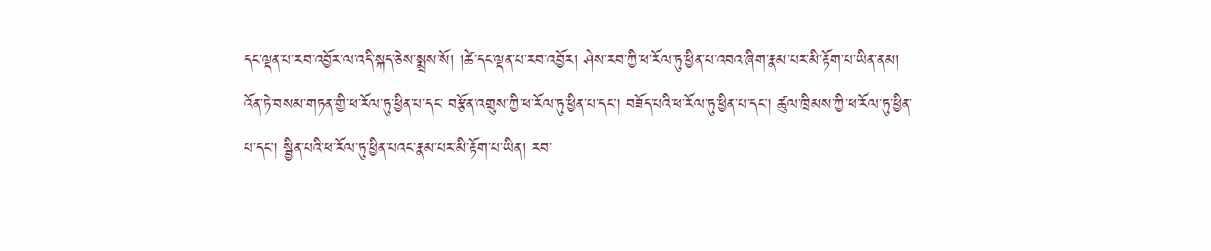དང་ལྡན་པ་རབ་འབྱོར་ལ་འདི་སྐད་ཅེས་སྨྲས་སོ། །ཚེ་དང་ལྡན་པ་རབ་འབྱོར། ཤེས་རབ་ཀྱི་ཕ་རོལ་ཏུ་ཕྱིན་པ་འབའ་ཞིག་རྣམ་པར་མི་རྟོག་པ་ཡིན་ནམ། འོན་ཏེ་བསམ་གཏན་གྱི་ཕ་རོལ་ཏུ་ཕྱིན་པ་དང་ བརྩོན་འགྲུས་ཀྱི་ཕ་རོལ་ཏུ་ཕྱིན་པ་དང། བཟོད་པའི་ཕ་རོལ་ཏུ་ཕྱིན་པ་དང། ཚུལ་ཁྲིམས་ཀྱི་ཕ་རོལ་ཏུ་ཕྱིན་པ་དང། སྦྱིན་པའི་ཕ་རོལ་ཏུ་ཕྱིན་པའང་རྣམ་པར་མི་རྟོག་པ་ཡིན། རབ་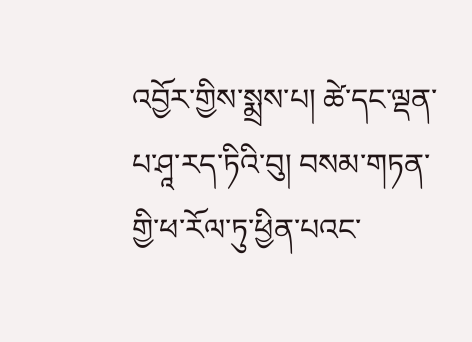འབྱོར་གྱིས་སྨྲས་པ། ཚེ་དང་ལྡན་ པ་ཤཱ་རད་ཏིའི་བུ། བསམ་གཏན་གྱི་ཕ་རོལ་ཏུ་ཕྱིན་པའང་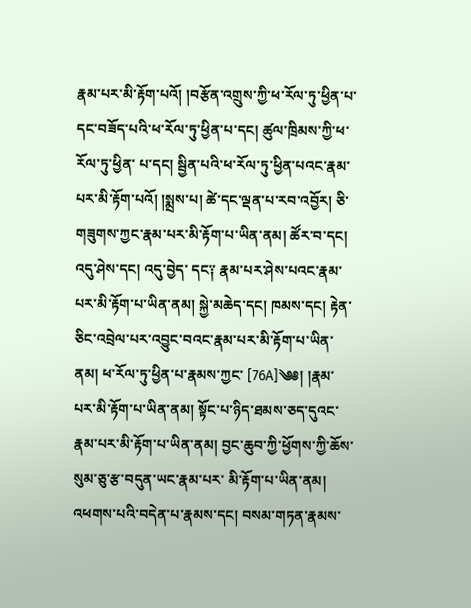རྣམ་པར་མི་རྟོག་པའོ། །བརྩོན་འགྲུས་ཀྱི་ཕ་རོལ་ཏུ་ཕྱིན་པ་དང་བཟོད་པའི་ཕ་རོལ་ཏུ་ཕྱིན་པ་དང། ཚུལ་ཁྲིམས་ཀྱི་ཕ་རོལ་ཏུ་ཕྱིན་ པ་དང། སྦྱིན་པའི་ཕ་རོལ་ཏུ་ཕྱིན་པའང་རྣམ་པར་མི་རྟོག་པའོ། །སྨྲས་པ། ཚེ་དང་ལྡན་པ་རབ་འབྱོར། ཅི་གཟུགས་ཀྱང་རྣམ་པར་མི་རྟོག་པ་ཡིན་ནམ། ཚོར་བ་དང། འདུ་ཤེས་དང། འདུ་བྱེད་ དང༑ རྣམ་པར་ཤེས་པའང་རྣམ་པར་མི་རྟོག་པ་ཡིན་ནམ། སྐྱེ་མཆེད་དང། ཁམས་དང། རྟེན་ཅིང་འབྲེལ་པར་འབྱུང་བའང་རྣམ་པར་མི་རྟོག་པ་ཡིན་ནམ། ཕ་རོལ་ཏུ་ཕྱིན་པ་རྣམས་ཀྱང་ [76A]༄༅། །རྣམ་པར་མི་རྟོག་པ་ཡིན་ནམ། སྟོང་པ་ཉིད་ཐམས་ཅད་དུའང་རྣམ་པར་མི་རྟོག་པ་ཡིན་ནམ། བྱང་ཆུབ་ཀྱི་ཕྱོགས་ཀྱི་ཆོས་སུམ་ཅུ་རྩ་བདུན་ཡང་རྣམ་པར་ མི་རྟོག་པ་ཡིན་ནམ། འཕགས་པའི་བདེན་པ་རྣམས་དང། བསམ་གཏན་རྣམས་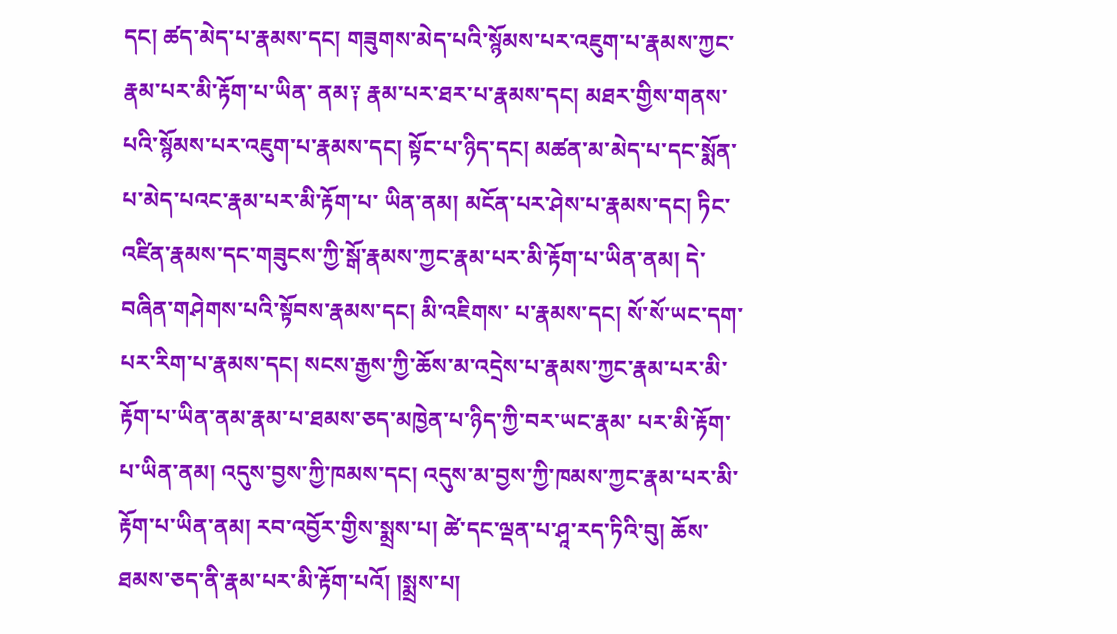དང། ཚད་མེད་པ་རྣམས་དང། གཟུགས་མེད་པའི་སྙོམས་པར་འཇུག་པ་རྣམས་ཀྱང་རྣམ་པར་མི་རྟོག་པ་ཡིན་ ནམ༑ རྣམ་པར་ཐར་པ་རྣམས་དང། མཐར་གྱིས་གནས་པའི་སྙོམས་པར་འཇུག་པ་རྣམས་དང། སྟོང་པ་ཉིད་དང། མཚན་མ་མེད་པ་དང་སྨོན་པ་མེད་པའང་རྣམ་པར་མི་རྟོག་པ་ ཡིན་ནམ། མངོན་པར་ཤེས་པ་རྣམས་དང། ཏིང་འཛིན་རྣམས་དང་གཟུངས་ཀྱི་སྒོ་རྣམས་ཀྱང་རྣམ་པར་མི་རྟོག་པ་ཡིན་ནམ། དེ་བཞིན་གཤེགས་པའི་སྟོབས་རྣམས་དང། མི་འཇིགས་ པ་རྣམས་དང། སོ་སོ་ཡང་དག་པར་རིག་པ་རྣམས་དང། སངས་རྒྱས་ཀྱི་ཆོས་མ་འདྲེས་པ་རྣམས་ཀྱང་རྣམ་པར་མི་རྟོག་པ་ཡིན་ནམ་རྣམ་པ་ཐམས་ཅད་མཁྱེན་པ་ཉིད་ཀྱི་བར་ཡང་རྣམ་ པར་མི་རྟོག་པ་ཡིན་ནམ། འདུས་བྱས་ཀྱི་ཁམས་དང། འདུས་མ་བྱས་ཀྱི་ཁམས་ཀྱང་རྣམ་པར་མི་རྟོག་པ་ཡིན་ནམ། རབ་འབྱོར་གྱིས་སྨྲས་པ། ཚེ་དང་ལྡན་པ་ཤཱ་རད་ཏིའི་བུ། ཆོས་ ཐམས་ཅད་ནི་རྣམ་པར་མི་རྟོག་པའོ། །སྨྲས་པ།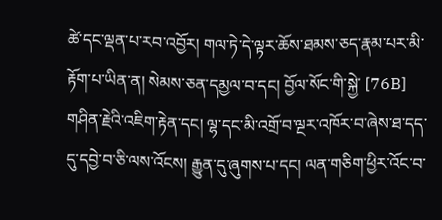ཚེ་དང་ལྡན་པ་རབ་འབྱོར། གལ་ཏེ་དེ་ལྟར་ཆོས་ཐམས་ཅད་རྣམ་པར་མི་རྟོག་པ་ཡིན་ན། སེམས་ཅན་དམྱལ་བ་དང། བྱོལ་སོང་གི་སྐྱེ་ [76B] གཤིན་རྗེའི་འཇིག་རྟེན་དང། ལྷ་དང་མི་འགྲོ་བ་ལྔར་འཁོར་བ་ཞེས་ཐ་དད་དུ་དབྱེ་བ་ཅི་ལས་འོངས། རྒྱུན་དུ་ཞུགས་པ་དང། ལན་གཅིག་ཕྱིར་འོང་བ་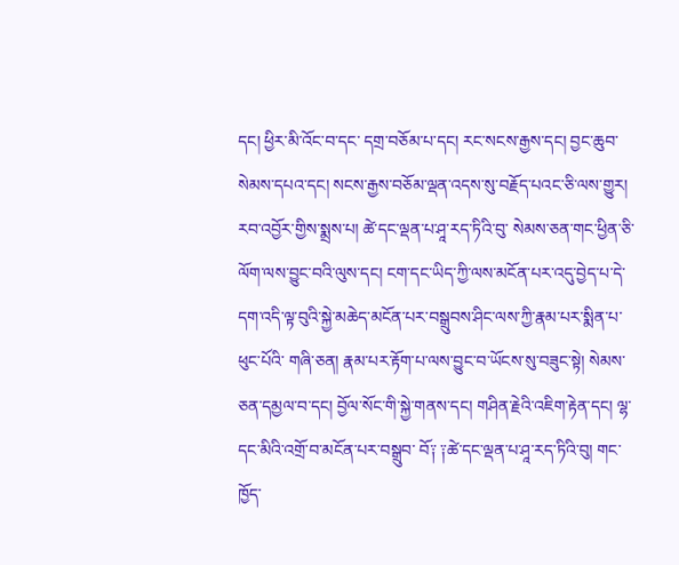དང། ཕྱིར་མི་འོང་བ་དང་ དགྲ་བཅོམ་པ་དང། རང་སངས་རྒྱས་དང། བྱང་ཆུབ་སེམས་དཔའ་དང། སངས་རྒྱས་བཅོམ་ལྡན་འདས་སུ་བརྗོད་པའང་ཅི་ལས་གྱུར། རབ་འབྱོར་གྱིས་སྨྲས་པ། ཚེ་དང་ལྡན་པ་ཤཱ་རད་ཏིའི་བུ་ སེམས་ཅན་གང་ཕྱིན་ཅི་ལོག་ལས་བྱུང་བའི་ལུས་དང། ངག་དང་ཡིད་ཀྱི་ལས་མངོན་པར་འདུ་བྱེད་པ་དེ་དག་འདི་ལྟ་བུའི་སྐྱེ་མཆེད་མངོན་པར་བསྒྲུབས་ཤིང་ལས་ཀྱི་རྣམ་པར་སྨིན་པ་ཕུང་པོའི་ གཞི་ཅན། རྣམ་པར་རྟོག་པ་ལས་བྱུང་བ་ཡོངས་སུ་བཟུང་སྟེ། སེམས་ཅན་དམྱལ་བ་དང། བྱོལ་སོང་གི་སྐྱེ་གནས་དང། གཤིན་རྗེའི་འཇིག་རྟེན་དང། ལྷ་དང་མིའི་འགྲོ་བ་མངོན་པར་བསྒྲུབ་ བོ༑ ༑ཚེ་དང་ལྡན་པ་ཤཱ་རད་ཏིའི་བུ། གང་ཁྱོད་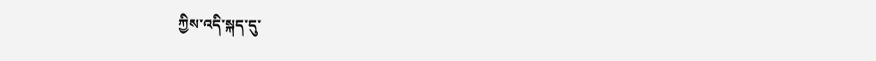ཀྱིས་འདི་སྐད་དུ་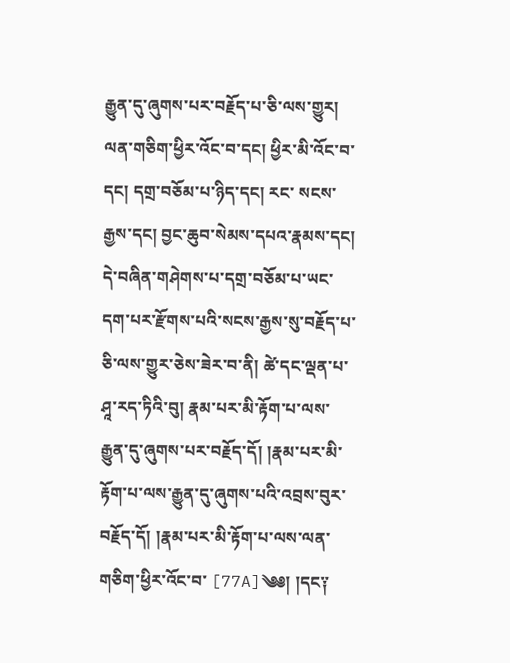རྒྱུན་དུ་ཞུགས་པར་བརྗོད་པ་ཅི་ལས་གྱུར། ལན་གཅིག་ཕྱིར་འོང་བ་དང། ཕྱིར་མི་འོང་བ་དང། དགྲ་བཅོམ་པ་ཉིད་དང། རང་ སངས་རྒྱས་དང། བྱང་ཆུབ་སེམས་དཔའ་རྣམས་དང། དེ་བཞིན་གཤེགས་པ་དགྲ་བཅོམ་པ་ཡང་དག་པར་རྫོགས་པའི་སངས་རྒྱས་སུ་བརྗོད་པ་ཅི་ལས་གྱུར་ཅེས་ཟེར་བ་ནི། ཚེ་དང་ལྡན་པ་ ཤཱ་རད་ཏིའི་བུ། རྣམ་པར་མི་རྟོག་པ་ལས་རྒྱུན་དུ་ཞུགས་པར་བརྗོད་དོ། །རྣམ་པར་མི་རྟོག་པ་ལས་རྒྱུན་དུ་ཞུགས་པའི་འབྲས་བུར་བརྗོད་དོ། །རྣམ་པར་མི་རྟོག་པ་ལས་ལན་གཅིག་ཕྱིར་འོང་བ་ [77A]༄༅། །དང༑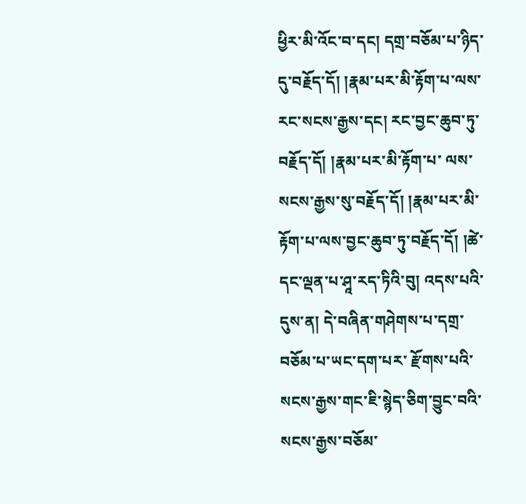ཕྱིར་མི་འོང་བ་དང། དགྲ་བཅོམ་པ་ཉིད་དུ་བརྗོད་དོ། །རྣམ་པར་མི་རྟོག་པ་ལས་རང་སངས་རྒྱས་དང། རང་བྱང་ཆུབ་ཏུ་བརྗོད་དོ། །རྣམ་པར་མི་རྟོག་པ་ ལས་སངས་རྒྱས་སུ་བརྗོད་དོ། །རྣམ་པར་མི་རྟོག་པ་ལས་བྱང་ཆུབ་ཏུ་བརྗོད་དོ། །ཚེ་དང་ལྡན་པ་ཤཱ་རད་ཏིའི་བུ། འདས་པའི་དུས་ན། དེ་བཞིན་གཤེགས་པ་དགྲ་བཅོམ་པ་ཡང་དག་པར་ རྫོགས་པའི་སངས་རྒྱས་གང་ཇི་སྙེད་ཅིག་བྱུང་བའི་སངས་རྒྱས་བཅོམ་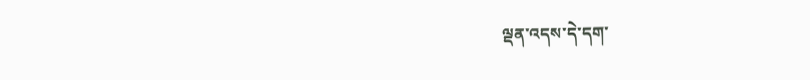ལྡན་འདས་དེ་དག་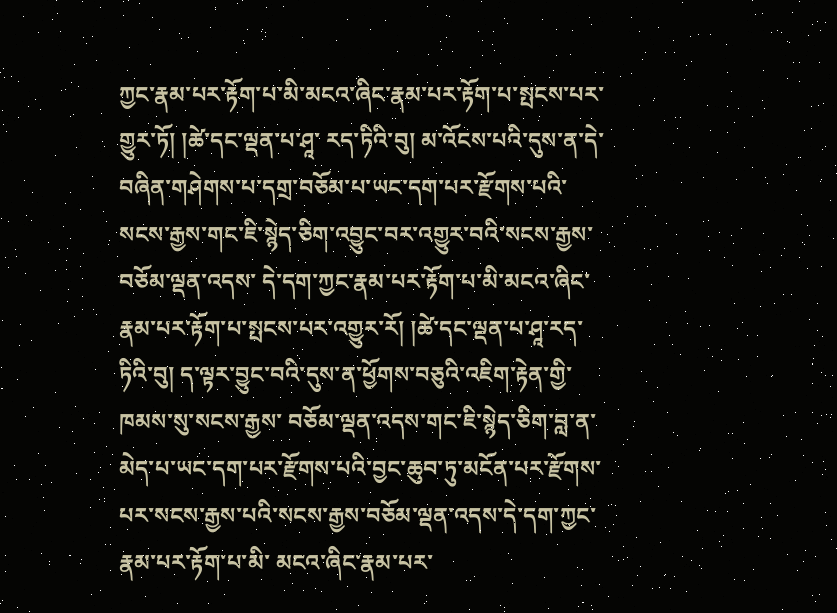ཀྱང་རྣམ་པར་རྟོག་པ་མི་མངའ་ཞིང་རྣམ་པར་རྟོག་པ་སྤངས་པར་གྱུར་ཏོ། །ཚེ་དང་ལྡན་པ་ཤཱ་ རད་ཏིའི་བུ། མ་འོངས་པའི་དུས་ན་དེ་བཞིན་གཤེགས་པ་དགྲ་བཅོམ་པ་ཡང་དག་པར་རྫོགས་པའི་སངས་རྒྱས་གང་ཇི་སྙེད་ཅིག་འབྱུང་བར་འགྱུར་བའི་སངས་རྒྱས་བཅོམ་ལྡན་འདས་ དེ་དག་ཀྱང་རྣམ་པར་རྟོག་པ་མི་མངའ་ཞིང་རྣམ་པར་རྟོག་པ་སྤངས་པར་འགྱུར་རོ། །ཚེ་དང་ལྡན་པ་ཤཱ་རད་ཏིའི་བུ། ད་ལྟར་བྱུང་བའི་དུས་ན་ཕྱོགས་བཅུའི་འཇིག་རྟེན་གྱི་ཁམས་སུ་སངས་རྒྱས་ བཅོམ་ལྡན་འདས་གང་ཇི་སྙེད་ཅིག་བླ་ན་མེད་པ་ཡང་དག་པར་རྫོགས་པའི་བྱང་ཆུབ་ཏུ་མངོན་པར་རྫོགས་པར་སངས་རྒྱས་པའི་སངས་རྒྱས་བཅོམ་ལྡན་འདས་དེ་དག་ཀྱང་རྣམ་པར་རྟོག་པ་མི་ མངའ་ཞིང་རྣམ་པར་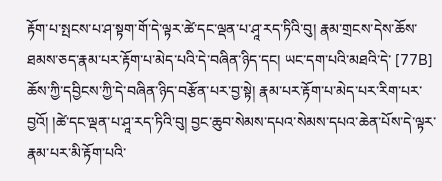རྟོག་པ་སྤངས་པ་ཤ་སྟག་གོ་དེ་ལྟར་ཚེ་དང་ལྡན་པ་ཤཱ་རད་ཏིའི་བུ། རྣམ་གྲངས་དེས་ཆོས་ཐམས་ཅད་རྣམ་པར་རྟོག་པ་མེད་པའི་དེ་བཞིན་ཉིད་དང། ཡང་དག་པའི་མཐའི་དེ་ [77B] ཆོས་ཀྱི་དབྱིངས་ཀྱི་དེ་བཞིན་ཉིད་བརྩོན་པར་བྱ་སྟེ། རྣམ་པར་རྟོག་པ་མེད་པར་རིག་པར་བྱའོ། །ཚེ་དང་ལྡན་པ་ཤཱ་རད་ཏིའི་བུ། བྱང་ཆུབ་སེམས་དཔའ་སེམས་དཔའ་ཆེན་པོས་དེ་ལྟར་ རྣམ་པར་མི་རྟོག་པའི་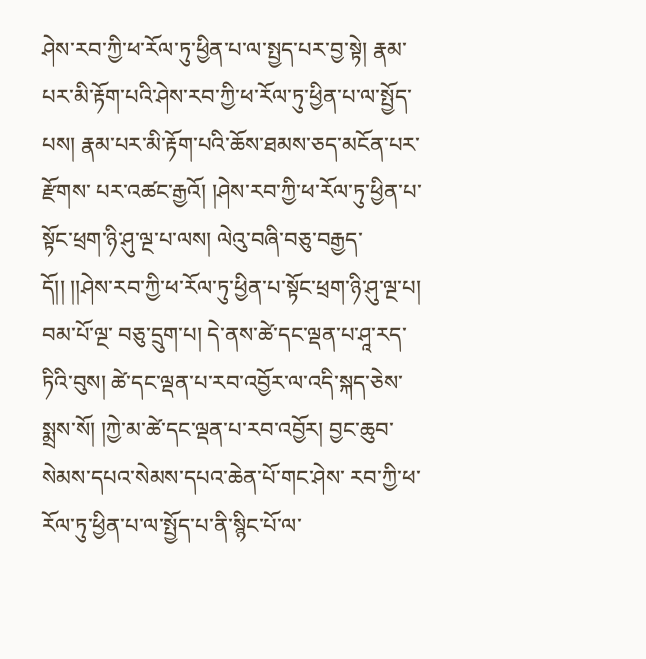ཤེས་རབ་ཀྱི་ཕ་རོལ་ཏུ་ཕྱིན་པ་ལ་སྤྱད་པར་བྱ་སྟེ། རྣམ་པར་མི་རྟོག་པའི་ཤེས་རབ་ཀྱི་ཕ་རོལ་ཏུ་ཕྱིན་པ་ལ་སྤྱོད་པས། རྣམ་པར་མི་རྟོག་པའི་ཆོས་ཐམས་ཅད་མངོན་པར་རྫོགས་ པར་འཚང་རྒྱའོ། །ཤེས་རབ་ཀྱི་ཕ་རོལ་ཏུ་ཕྱིན་པ་སྟོང་ཕྲག་ཉི་ཤུ་ལྔ་པ་ལས། ལེའུ་བཞི་བཅུ་བརྒྱད་དོ།། །།ཤེས་རབ་ཀྱི་ཕ་རོལ་ཏུ་ཕྱིན་པ་སྟོང་ཕྲག་ཉི་ཤུ་ལྔ་པ། བམ་པོ་ལྔ་ བཅུ་དྲུག་པ། དེ་ནས་ཚེ་དང་ལྡན་པ་ཤཱ་རད་ཏིའི་བུས། ཚེ་དང་ལྡན་པ་རབ་འབྱོར་ལ་འདི་སྐད་ཅེས་སྨྲས་སོ། །ཀྱེ་མ་ཚེ་དང་ལྡན་པ་རབ་འབྱོར། བྱང་ཆུབ་སེམས་དཔའ་སེམས་དཔའ་ཆེན་པོ་གང་ཤེས་ རབ་ཀྱི་ཕ་རོལ་ཏུ་ཕྱིན་པ་ལ་སྤྱོད་པ་ནི་སྙིང་པོ་ལ་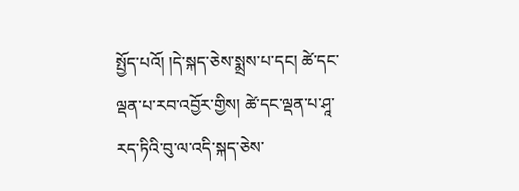སྤྱོད་པའོ། །དེ་སྐད་ཅེས་སྨྲས་པ་དང། ཚེ་དང་ལྡན་པ་རབ་འབྱོར་གྱིས། ཚེ་དང་ལྡན་པ་ཤཱ་རད་ཏིའི་བུ་ལ་འདི་སྐད་ཅེས་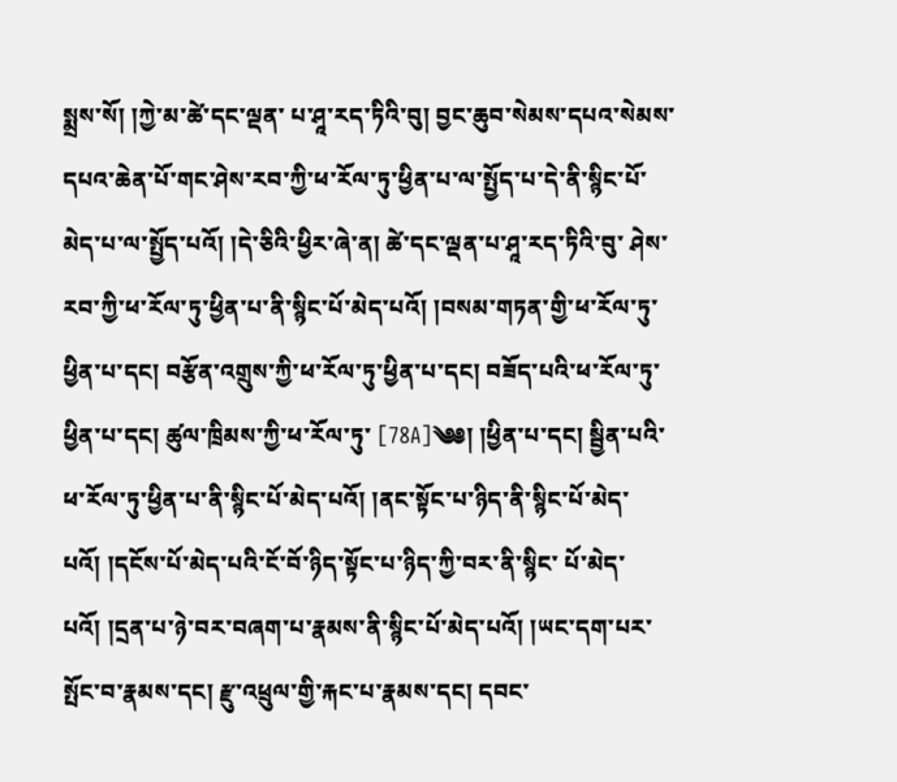སྨྲས་སོ། །ཀྱེ་མ་ཚེ་དང་ལྡན་ པ་ཤཱ་རད་ཏིའི་བུ། བྱང་ཆུབ་སེམས་དཔའ་སེམས་དཔའ་ཆེན་པོ་གང་ཤེས་རབ་ཀྱི་ཕ་རོལ་ཏུ་ཕྱིན་པ་ལ་སྤྱོད་པ་དེ་ནི་སྙིང་པོ་མེད་པ་ལ་སྤྱོད་པའོ། །དེ་ཅིའི་ཕྱིར་ཞེ་ན། ཚེ་དང་ལྡན་པ་ཤཱ་རད་ཏིའི་བུ་ ཤེས་རབ་ཀྱི་ཕ་རོལ་ཏུ་ཕྱིན་པ་ནི་སྙིང་པོ་མེད་པའོ། །བསམ་གཏན་གྱི་ཕ་རོལ་ཏུ་ཕྱིན་པ་དང། བརྩོན་འགྲུས་ཀྱི་ཕ་རོལ་ཏུ་ཕྱིན་པ་དང། བཟོད་པའི་ཕ་རོལ་ཏུ་ཕྱིན་པ་དང། ཚུལ་ཁྲིམས་ཀྱི་ཕ་རོལ་ཏུ་ [78A]༄༅། །ཕྱིན་པ་དང། སྦྱིན་པའི་ཕ་རོལ་ཏུ་ཕྱིན་པ་ནི་སྙིང་པོ་མེད་པའོ། །ནང་སྟོང་པ་ཉིད་ནི་སྙིང་པོ་མེད་པའོ། །དངོས་པོ་མེད་པའི་ངོ་བོ་ཉིད་སྟོང་པ་ཉིད་ཀྱི་བར་ནི་སྙིང་ པོ་མེད་པའོ། །དྲན་པ་ཉེ་བར་བཞག་པ་རྣམས་ནི་སྙིང་པོ་མེད་པའོ། །ཡང་དག་པར་སྤོང་བ་རྣམས་དང། རྫུ་འཕྲུལ་གྱི་རྐང་པ་རྣམས་དང། དབང་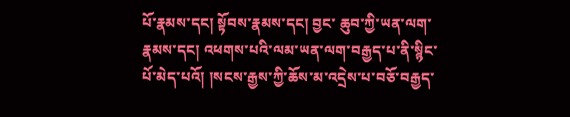པོ་རྣམས་དང། སྟོབས་རྣམས་དང། བྱང་ ཆུབ་ཀྱི་ཡན་ལག་རྣམས་དང། འཕགས་པའི་ལམ་ཡན་ལག་བརྒྱད་པ་ནི་སྙིང་པོ་མེད་པའོ། །སངས་རྒྱས་ཀྱི་ཆོས་མ་འདྲེས་པ་བཅོ་བརྒྱད་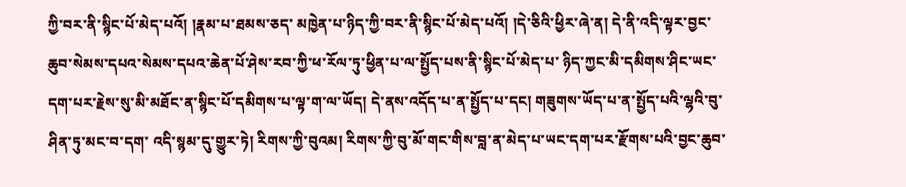ཀྱི་བར་ནི་སྙིང་པོ་མེད་པའོ། །རྣམ་པ་ཐམས་ཅད་ མཁྱེན་པ་ཉིད་ཀྱི་བར་ནི་སྙིང་པོ་མེད་པའོ། །དེ་ཅིའི་ཕྱིར་ཞེ་ན། དེ་ནི་འདི་ལྟར་བྱང་ཆུབ་སེམས་དཔའ་སེམས་དཔའ་ཆེན་པོ་ཤེས་རབ་ཀྱི་ཕ་རོལ་ཏུ་ཕྱིན་པ་ལ་སྤྱོད་པས་ནི་སྙིང་པོ་མེད་པ་ ཉིད་ཀྱང་མི་དམིགས་ཤིང་ཡང་དག་པར་རྗེས་སུ་མི་མཐོང་ན་སྙིང་པོ་དམིགས་པ་ལྟ་ག་ལ་ཡོད། དེ་ནས་འདོད་པ་ན་སྤྱོད་པ་དང། གཟུགས་ཡོད་པ་ན་སྤྱོད་པའི་ལྷའི་བུ་ཤིན་ཏུ་མང་བ་དག་ འདི་སྙམ་དུ་གྱུར་ཏེ། རིགས་ཀྱི་བུའམ། རིགས་ཀྱི་བུ་མོ་གང་གིས་བླ་ན་མེད་པ་ཡང་དག་པར་རྫོགས་པའི་བྱང་ཆུབ་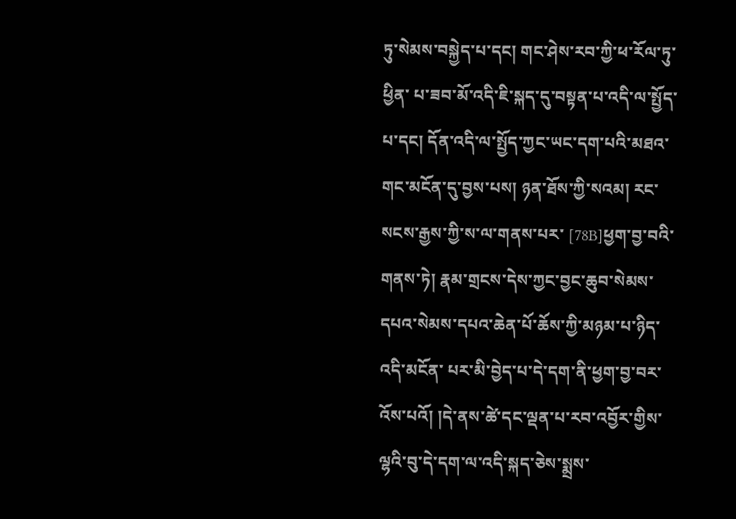ཏུ་སེམས་བསྐྱེད་པ་དང། གང་ཤེས་རབ་ཀྱི་ཕ་རོལ་ཏུ་ཕྱིན་ པ་ཟབ་མོ་འདི་ཇི་སྐད་དུ་བསྟན་པ་འདི་ལ་སྤྱོད་པ་དང། དོན་འདི་ལ་སྤྱོད་ཀྱང་ཡང་དག་པའི་མཐའ་གང་མངོན་དུ་བྱས་པས། ཉན་ཐོས་ཀྱི་སའམ། རང་སངས་རྒྱས་ཀྱི་ས་ལ་གནས་པར་ [78B]ཕྱག་བྱ་བའི་གནས་ཏེ། རྣམ་གྲངས་དེས་ཀྱང་བྱང་ཆུབ་སེམས་དཔའ་སེམས་དཔའ་ཆེན་པོ་ཆོས་ཀྱི་མཉམ་པ་ཉིད་འདི་མངོན་ པར་མི་བྱེད་པ་དེ་དག་ནི་ཕྱག་བྱ་བར་འོས་པའོ། །དེ་ནས་ཚེ་དང་ལྡན་པ་རབ་འབྱོར་གྱིས་ལྷའི་བུ་དེ་དག་ལ་འདི་སྐད་ཅེས་སྨྲས་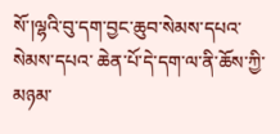སོ་།ལྷའི་བུ་དག་བྱང་ཆུབ་སེམས་དཔའ་སེམས་དཔའ་ ཆེན་པོ་དེ་དག་ལ་ནི་ཆོས་ཀྱི་མཉམ་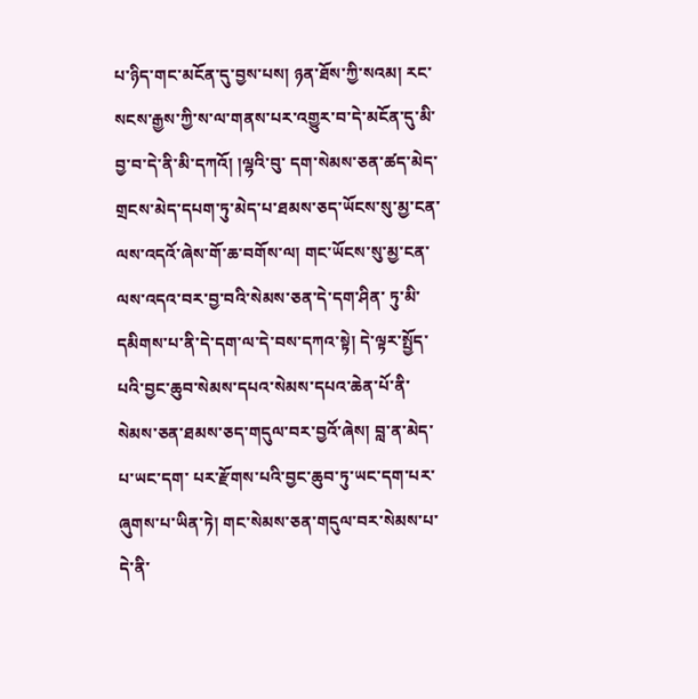པ་ཉིད་གང་མངོན་དུ་བྱས་པས། ཉན་ཐོས་ཀྱི་སའམ། རང་སངས་རྒྱས་ཀྱི་ས་ལ་གནས་པར་འགྱུར་བ་དེ་མངོན་དུ་མི་བྱ་བ་དེ་ནི་མི་དཀའོ། །ལྷའི་བུ་ དག་སེམས་ཅན་ཚད་མེད་གྲངས་མེད་དཔག་ཏུ་མེད་པ་ཐམས་ཅད་ཡོངས་སུ་མྱ་ངན་ལས་འདའོ་ཞེས་གོ་ཆ་བགོས་ལ། གང་ཡོངས་སུ་མྱ་ངན་ལས་འདའ་བར་བྱ་བའི་སེམས་ཅན་དེ་དག་ཤིན་ ཏུ་མི་དམིགས་པ་ནི་དེ་དག་ལ་དེ་བས་དཀའ་སྟེ། དེ་ལྟར་སྤྱོད་པའི་བྱང་ཆུབ་སེམས་དཔའ་སེམས་དཔའ་ཆེན་པོ་ནི་སེམས་ཅན་ཐམས་ཅད་གདུལ་བར་བྱའོ་ཞེས། བླ་ན་མེད་པ་ཡང་དག་ པར་རྫོགས་པའི་བྱང་ཆུབ་ཏུ་ཡང་དག་པར་ཞུགས་པ་ཡིན་ཏེ། གང་སེམས་ཅན་གདུལ་བར་སེམས་པ་དེ་ནི་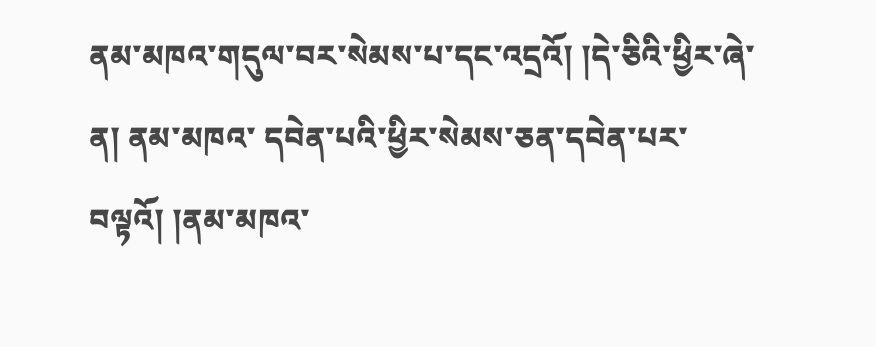ནམ་མཁའ་གདུལ་བར་སེམས་པ་དང་འདྲའོ། །དེ་ཅིའི་ཕྱིར་ཞེ་ན། ནམ་མཁའ་ དབེན་པའི་ཕྱིར་སེམས་ཅན་དབེན་པར་བལྟའོ། །ནམ་མཁའ་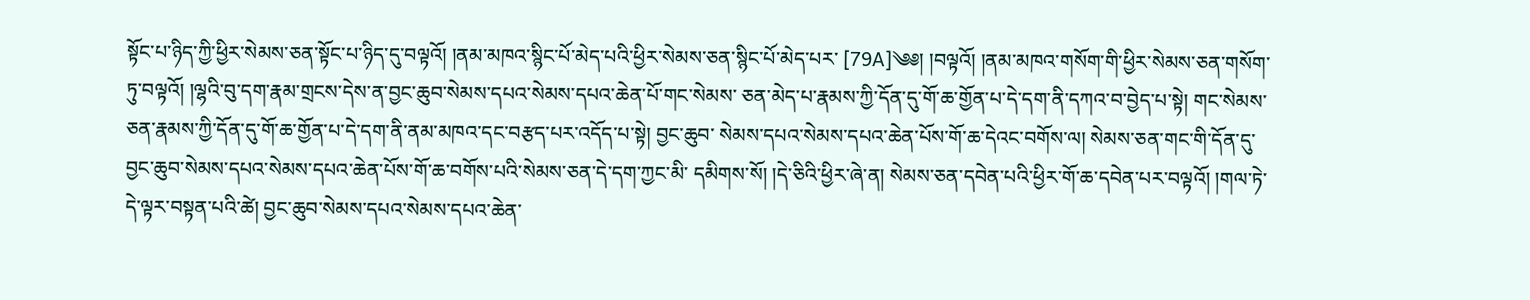སྟོང་པ་ཉིད་ཀྱི་ཕྱིར་སེམས་ཅན་སྟོང་པ་ཉིད་དུ་བལྟའོ། །ནམ་མཁའ་སྙིང་པོ་མེད་པའི་ཕྱིར་སེམས་ཅན་སྙིང་པོ་མེད་པར་ [79A]༄༅། །བལྟའོ། །ནམ་མཁའ་གསོག་གི་ཕྱིར་སེམས་ཅན་གསོག་ཏུ་བལྟའོ། །ལྷའི་བུ་དག་རྣམ་གྲངས་དེས་ན་བྱང་ཆུབ་སེམས་དཔའ་སེམས་དཔའ་ཆེན་པོ་གང་སེམས་ ཅན་མེད་པ་རྣམས་ཀྱི་དོན་དུ་གོ་ཆ་གྱོན་པ་དེ་དག་ནི་དཀའ་བ་བྱེད་པ་སྟེ། གང་སེམས་ཅན་རྣམས་ཀྱི་དོན་དུ་གོ་ཆ་གྱོན་པ་དེ་དག་ནི་ནམ་མཁའ་དང་བརྩད་པར་འདོད་པ་སྟེ། བྱང་ཆུབ་ སེམས་དཔའ་སེམས་དཔའ་ཆེན་པོས་གོ་ཆ་དེའང་བགོས་ལ། སེམས་ཅན་གང་གི་དོན་དུ་བྱང་ཆུབ་སེམས་དཔའ་སེམས་དཔའ་ཆེན་པོས་གོ་ཆ་བགོས་པའི་སེམས་ཅན་དེ་དག་ཀྱང་མི་ དམིགས་སོ། །དེ་ཅིའི་ཕྱིར་ཞེ་ན། སེམས་ཅན་དབེན་པའི་ཕྱིར་གོ་ཆ་དབེན་པར་བལྟའོ། །གལ་ཏེ་དེ་ལྟར་བསྟན་པའི་ཚེ། བྱང་ཆུབ་སེམས་དཔའ་སེམས་དཔའ་ཆེན་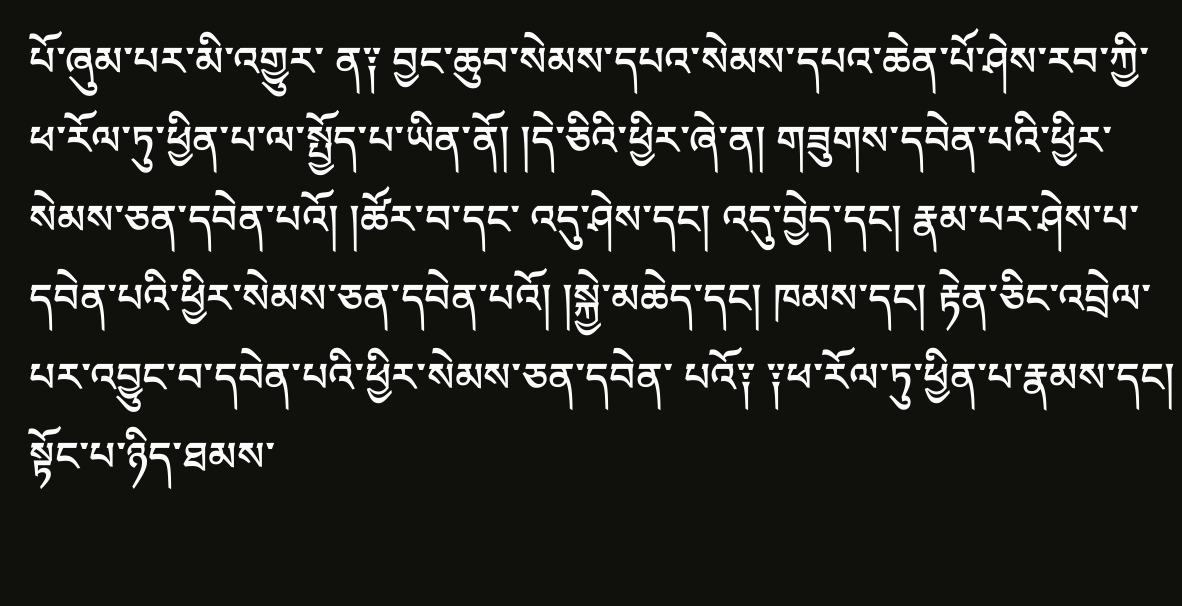པོ་ཞུམ་པར་མི་འགྱུར་ ན༑ བྱང་ཆུབ་སེམས་དཔའ་སེམས་དཔའ་ཆེན་པོ་ཤེས་རབ་ཀྱི་ཕ་རོལ་ཏུ་ཕྱིན་པ་ལ་སྤྱོད་པ་ཡིན་ནོ། །དེ་ཅིའི་ཕྱིར་ཞེ་ན། གཟུགས་དབེན་པའི་ཕྱིར་སེམས་ཅན་དབེན་པའོ། །ཚོར་བ་དང་ འདུ་ཤེས་དང། འདུ་བྱེད་དང། རྣམ་པར་ཤེས་པ་དབེན་པའི་ཕྱིར་སེམས་ཅན་དབེན་པའོ། །སྐྱེ་མཆེད་དང། ཁམས་དང། རྟེན་ཅིང་འབྲེལ་པར་འབྱུང་བ་དབེན་པའི་ཕྱིར་སེམས་ཅན་དབེན་ པའོ༑ ༑ཕ་རོལ་ཏུ་ཕྱིན་པ་རྣམས་དང། སྟོང་པ་ཉིད་ཐམས་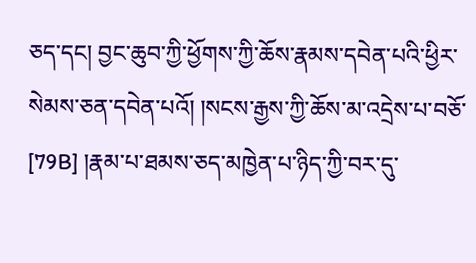ཅད་དང། བྱང་ཆུབ་ཀྱི་ཕྱོགས་ཀྱི་ཆོས་རྣམས་དབེན་པའི་ཕྱིར་སེམས་ཅན་དབེན་པའོ། །སངས་རྒྱས་ཀྱི་ཆོས་མ་འདྲེས་པ་བཅོ་ [79B] །རྣམ་པ་ཐམས་ཅད་མཁྱེན་པ་ཉིད་ཀྱི་བར་དུ་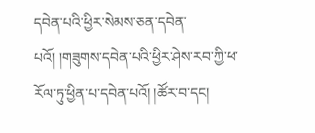དབེན་པའི་ཕྱིར་སེམས་ཅན་དབེན་པའོ། །གཟུགས་དབེན་པའི་ཕྱིར་ཤེས་རབ་ཀྱི་ཕ་ རོལ་ཏུ་ཕྱིན་པ་དབེན་པའོ། །ཚོར་བ་དང།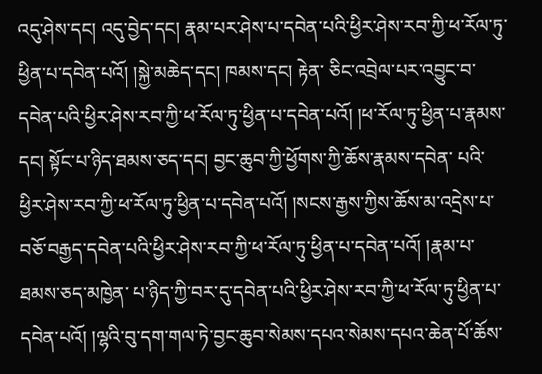འདུ་ཤེས་དང། འདུ་བྱེད་དང། རྣམ་པར་ཤེས་པ་དབེན་པའི་ཕྱིར་ཤེས་རབ་ཀྱི་ཕ་རོལ་ཏུ་ཕྱིན་པ་དབེན་པའོ། །སྐྱེ་མཆེད་དང། ཁམས་དང། རྟེན་ ཅིང་འབྲེལ་པར་འབྱུང་བ་དབེན་པའི་ཕྱིར་ཤེས་རབ་ཀྱི་ཕ་རོལ་ཏུ་ཕྱིན་པ་དབེན་པའོ། །ཕ་རོལ་ཏུ་ཕྱིན་པ་རྣམས་དང། སྟོང་པ་ཉིད་ཐམས་ཅད་དང། བྱང་ཆུབ་ཀྱི་ཕྱོགས་ཀྱི་ཆོས་རྣམས་དབེན་ པའི་ཕྱིར་ཤེས་རབ་ཀྱི་ཕ་རོལ་ཏུ་ཕྱིན་པ་དབེན་པའོ། །སངས་རྒྱས་ཀྱིས་ཆོས་མ་འདྲེས་པ་བཅོ་བརྒྱད་དབེན་པའི་ཕྱིར་ཤེས་རབ་ཀྱི་ཕ་རོལ་ཏུ་ཕྱིན་པ་དབེན་པའོ། །རྣམ་པ་ཐམས་ཅད་མཁྱེན་ པ་ཉིད་ཀྱི་བར་དུ་དབེན་པའི་ཕྱིར་ཤེས་རབ་ཀྱི་ཕ་རོལ་ཏུ་ཕྱིན་པ་དབེན་པའོ། །ལྷའི་བུ་དག་གལ་ཏེ་བྱང་ཆུབ་སེམས་དཔའ་སེམས་དཔའ་ཆེན་པོ་ཆོས་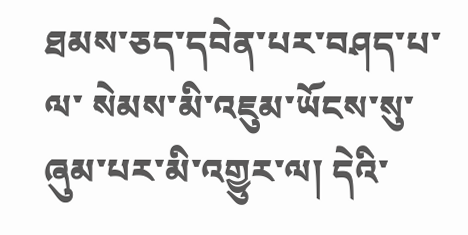ཐམས་ཅད་དབེན་པར་བཤད་པ་ལ་ སེམས་མི་འཇུམ་ཡོངས་སུ་ཞུམ་པར་མི་འགྱུར་ལ། དེའི་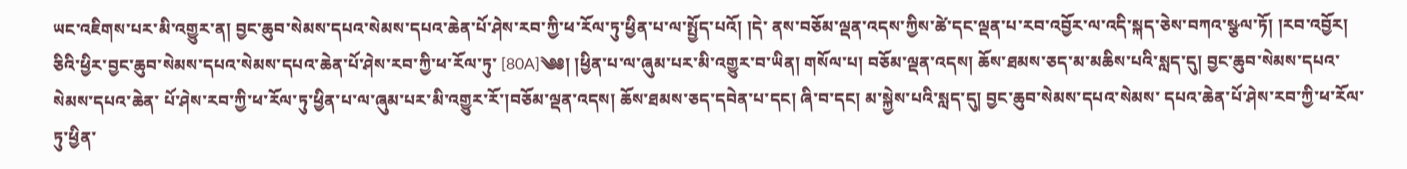ཡང་འཇིགས་པར་མི་འགྱུར་ན། བྱང་ཆུབ་སེམས་དཔའ་སེམས་དཔའ་ཆེན་པོ་ཤེས་རབ་ཀྱི་ཕ་རོལ་ཏུ་ཕྱིན་པ་ལ་སྤྱོད་པའོ། །དེ་ ནས་བཅོམ་ལྡན་འདས་ཀྱིས་ཚེ་དང་ལྡན་པ་རབ་འབྱོར་ལ་འདི་སྐད་ཅེས་བཀའ་སྩལ་ཏོ། །རབ་འབྱོར། ཅིའི་ཕྱིར་བྱང་ཆུབ་སེམས་དཔའ་སེམས་དཔའ་ཆེན་པོ་ཤེས་རབ་ཀྱི་ཕ་རོལ་ཏུ་ [80A]༄༅། །ཕྱིན་པ་ལ་ཞུམ་པར་མི་འགྱུར་བ་ཡིན། གསོལ་པ། བཅོམ་ལྡན་འདས། ཆོས་ཐམས་ཅད་མ་མཆིས་པའི་སླད་དུ། བྱང་ཆུབ་སེམས་དཔའ་སེམས་དཔའ་ཆེན་ པོ་ཤེས་རབ་ཀྱི་ཕ་རོལ་ཏུ་ཕྱིན་པ་ལ་ཞུམ་པར་མི་འགྱུར་རོ་།བཅོམ་ལྡན་འདས། ཆོས་ཐམས་ཅད་དབེན་པ་དང། ཞི་བ་དང། མ་སྐྱེས་པའི་སླད་དུ། བྱང་ཆུབ་སེམས་དཔའ་སེམས་ དཔའ་ཆེན་པོ་ཤེས་རབ་ཀྱི་ཕ་རོལ་ཏུ་ཕྱིན་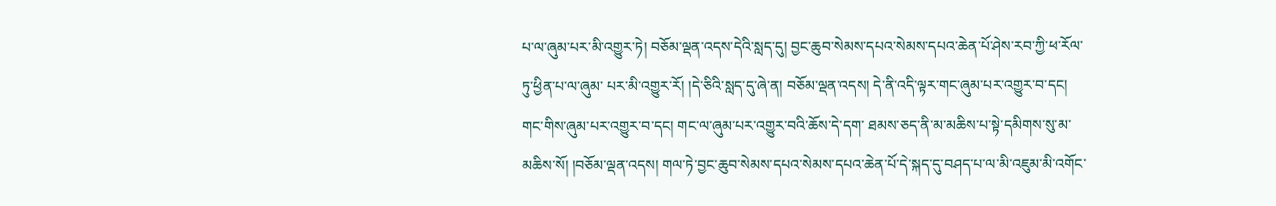པ་ལ་ཞུམ་པར་མི་འགྱུར་ཏེ། བཅོམ་ལྡན་འདས་དེའི་སླད་དུ། བྱང་ཆུབ་སེམས་དཔའ་སེམས་དཔའ་ཆེན་པོ་ཤེས་རབ་ཀྱི་ཕ་རོལ་ཏུ་ཕྱིན་པ་ལ་ཞུམ་ པར་མི་འགྱུར་རོ། །དེ་ཅིའི་སླད་དུ་ཞེ་ན། བཅོམ་ལྡན་འདས། དེ་ནི་འདི་ལྟར་གང་ཞུམ་པར་འགྱུར་བ་དང། གང་གིས་ཞུམ་པར་འགྱུར་བ་དང། གང་ལ་ཞུམ་པར་འགྱུར་བའི་ཆོས་དེ་དག་ ཐམས་ཅད་ནི་མ་མཆིས་པ་སྟེ་དམིགས་སུ་མ་མཆིས་སོ། །བཅོམ་ལྡན་འདས། གལ་ཏེ་བྱང་ཆུབ་སེམས་དཔའ་སེམས་དཔའ་ཆེན་པོ་དེ་སྐད་དུ་བཤད་པ་ལ་མི་འཇུམ་མི་འགོང་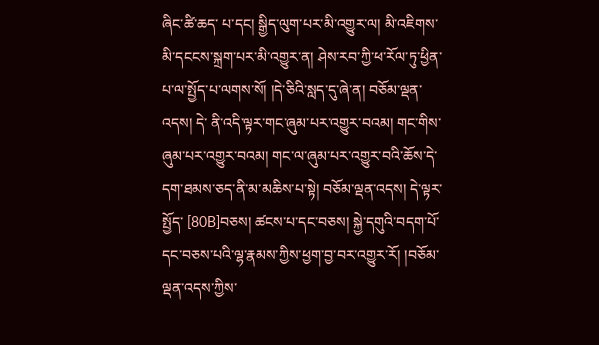ཞིང་ཚི་ཆད་ པ་དང། སྒྱིད་ལུག་པར་མི་འགྱུར་ལ། མི་འཇིགས་མི་དངངས་སྐྲག་པར་མི་འགྱུར་ན། ཤེས་རབ་ཀྱི་ཕ་རོལ་ཏུ་ཕྱིན་པ་ལ་སྤྱོད་པ་ལགས་སོ། །དེ་ཅིའི་སླད་དུ་ཞེ་ན། བཅོམ་ལྡན་འདས། དེ་ ནི་འདི་ལྟར་གང་ཞུམ་པར་འགྱུར་བའམ། གང་གིས་ཞུམ་པར་འགྱུར་བའམ། གང་ལ་ཞུམ་པར་འགྱུར་བའི་ཆོས་དེ་དག་ཐམས་ཅད་ནི་མ་མཆིས་པ་སྟེ། བཅོམ་ལྡན་འདས། དེ་ལྟར་སྤྱོད་ [80B]བཅས། ཚངས་པ་དང་བཅས། སྐྱེ་དགུའི་བདག་པོ་དང་བཅས་པའི་ལྷ་རྣམས་ཀྱིས་ཕྱག་བྱ་བར་འགྱུར་རོ། །བཅོམ་ལྡན་འདས་ཀྱིས་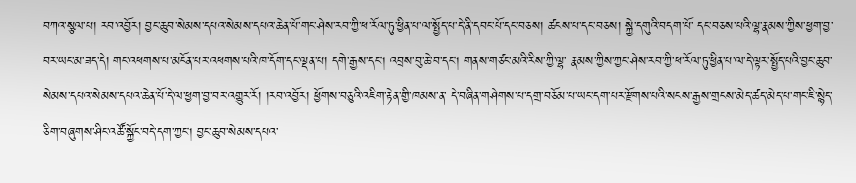བཀའ་སྩལ་པ། རབ་འབྱོར། བྱང་ཆུབ་སེམས་དཔའ་སེམས་དཔའ་ཆེན་པོ་གང་ཤེས་རབ་ཀྱི་ཕ་རོལ་ཏུ་ཕྱིན་པ་ལ་སྤྱོད་པ་དེ་ནི་དབང་པོ་དང་བཅས། ཚངས་པ་དང་བཅས། སྐྱེ་དགུའི་བདག་པོ་ དང་བཅས་པའི་ལྷ་རྣམས་ཀྱིས་ཕྱག་བྱ་བར་ཡང་མ་ཟད་དེ། གང་འཕགས་པ་མངོན་པར་འཕགས་པའི་ཁ་དོག་དང་ལྡན་པ། དགེ་རྒྱས་དང། འབྲས་བུ་ཆེ་བ་དང། གནས་གཙང་མའི་རིས་ཀྱི་ལྷ་ རྣམས་ཀྱིས་ཀྱང་ཤེས་རབ་ཀྱི་ཕ་རོལ་ཏུ་ཕྱིན་པ་ལ་དེ་ལྟར་སྤྱོད་པའི་བྱང་ཆུབ་སེམས་དཔའ་སེམས་དཔའ་ཆེན་པོ་དེ་ལ་ཕྱག་བྱ་བར་འགྱུར་རོ། །རབ་འབྱོར། ཕྱོགས་བཅུའི་འཇིག་རྟེན་གྱི་ཁམས་ན་ དེ་བཞིན་གཤེགས་པ་དགྲ་བཅོམ་པ་ཡང་དག་པར་རྫོགས་པའི་སངས་རྒྱས་གྲངས་མེད་ཚད་མེད་པ་གང་ཇི་སྙེད་ཅིག་བཞུགས་ཤིང་འཚོ་སྐྱོང་བདེ་དག་ཀྱང། བྱང་ཆུབ་སེམས་དཔའ་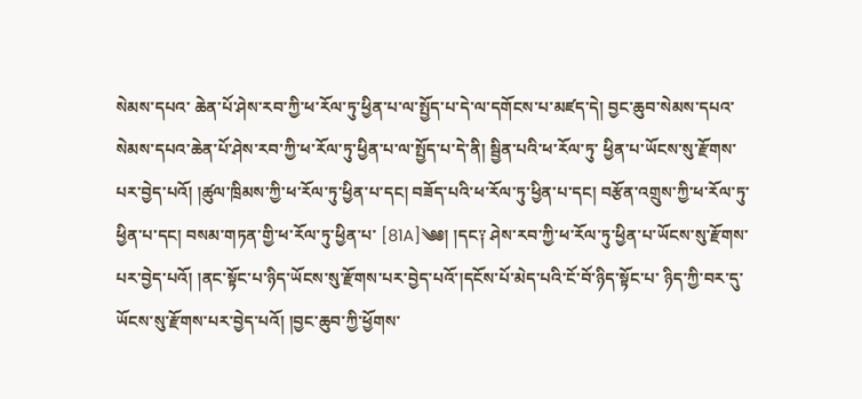སེམས་དཔའ་ ཆེན་པོ་ཤེས་རབ་ཀྱི་ཕ་རོལ་ཏུ་ཕྱིན་པ་ལ་སྤྱོད་པ་དེ་ལ་དགོངས་པ་མཛད་དེ། བྱང་ཆུབ་སེམས་དཔའ་སེམས་དཔའ་ཆེན་པོ་ཤེས་རབ་ཀྱི་ཕ་རོལ་ཏུ་ཕྱིན་པ་ལ་སྤྱོད་པ་དེ་ནི། སྦྱིན་པའི་ཕ་རོལ་ཏུ་ ཕྱིན་པ་ཡོངས་སུ་རྫོགས་པར་བྱེད་པའོ། །ཚུལ་ཁྲིམས་ཀྱི་ཕ་རོལ་ཏུ་ཕྱིན་པ་དང། བཟོད་པའི་ཕ་རོལ་ཏུ་ཕྱིན་པ་དང། བརྩོན་འགྲུས་ཀྱི་ཕ་རོལ་ཏུ་ཕྱིན་པ་དང། བསམ་གཏན་གྱི་ཕ་རོལ་ཏུ་ཕྱིན་པ་ [81A]༄༅། །དང༑ ཤེས་རབ་ཀྱི་ཕ་རོལ་ཏུ་ཕྱིན་པ་ཡོངས་སུ་རྫོགས་པར་བྱེད་པའོ། །ནང་སྟོང་པ་ཉིད་ཡོངས་སུ་རྫོགས་པར་བྱེད་པའོ་།དངོས་པོ་མེད་པའི་ངོ་བོ་ཉིད་སྟོང་པ་ ཉིད་ཀྱི་བར་དུ་ཡོངས་སུ་རྫོགས་པར་བྱེད་པའོ། །བྱང་ཆུབ་ཀྱི་ཕྱོགས་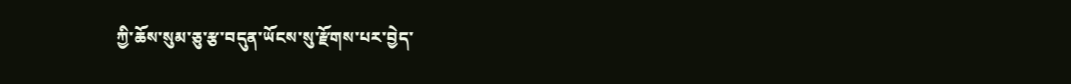ཀྱི་ཆོས་སུམ་ཅུ་རྩ་བདུན་ཡོངས་སུ་རྫོགས་པར་བྱེད་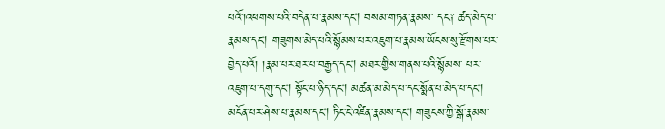པའོ་།འཕགས་པའི་བདེན་པ་རྣམས་དང། བསམ་གཏན་རྣམས་ དང༑ ཚད་མེད་པ་རྣམས་དང། གཟུགས་མེད་པའི་སྙོམས་པར་འཇུག་པ་རྣམས་ཡོངས་སུ་རྫོགས་པར་བྱེད་པའོ། །རྣམ་པར་ཐར་པ་བརྒྱད་དང། མཐར་གྱིས་གནས་པའི་སྙོམས་ པར་འཇུག་པ་དགུ་དང། སྟོང་པ་ཉིད་དང། མཚན་མ་མེད་པ་དང་སྨོན་པ་མེད་པ་དང། མངོན་པར་ཤེས་པ་རྣམས་དང། ཏིང་ངེ་འཛིན་རྣམས་དང། གཟུངས་ཀྱི་སྒོ་རྣམས་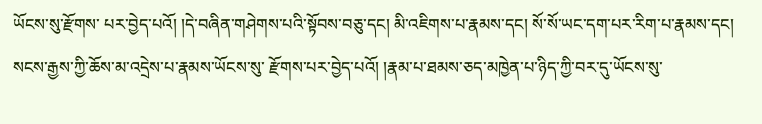ཡོངས་སུ་རྫོགས་ པར་བྱེད་པའོ། །དེ་བཞིན་གཤེགས་པའི་སྟོབས་བཅུ་དང། མི་འཇིགས་པ་རྣམས་དང། སོ་སོ་ཡང་དག་པར་རིག་པ་རྣམས་དང། སངས་རྒྱས་ཀྱི་ཆོས་མ་འདྲེས་པ་རྣམས་ཡོངས་སུ་ རྫོགས་པར་བྱེད་པའོ། །རྣམ་པ་ཐམས་ཅད་མཁྱེན་པ་ཉིད་ཀྱི་བར་དུ་ཡོངས་སུ་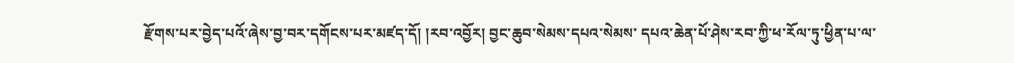རྫོགས་པར་བྱེད་པའོ་ཞེས་བྱ་བར་དགོངས་པར་མཛད་དོ། །རབ་འབྱོར། བྱང་ཆུབ་སེམས་དཔའ་སེམས་ དཔའ་ཆེན་པོ་ཤེས་རབ་ཀྱི་ཕ་རོལ་ཏུ་ཕྱིན་པ་ལ་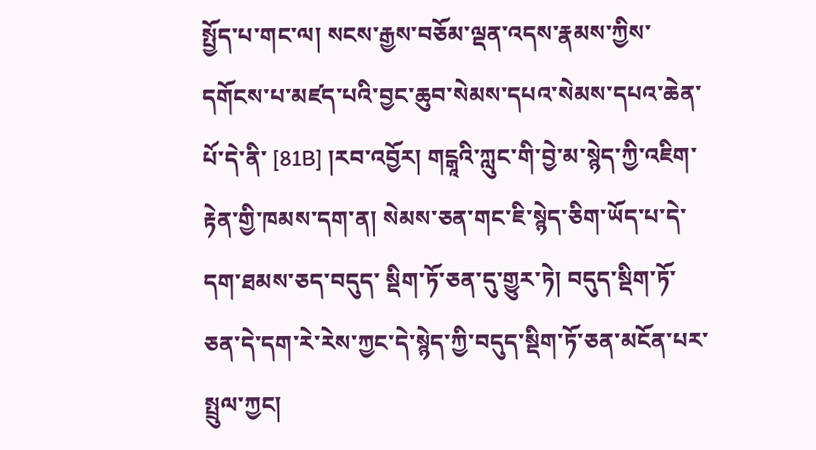སྤྱོད་པ་གང་ལ། སངས་རྒྱས་བཅོམ་ལྡན་འདས་རྣམས་ཀྱིས་དགོངས་པ་མཛད་པའི་བྱང་ཆུབ་སེམས་དཔའ་སེམས་དཔའ་ཆེན་པོ་དེ་ནི་ [81B] །རབ་འབྱོར། གངྒཱའི་ཀླུང་གི་བྱེ་མ་སྙེད་ཀྱི་འཇིག་རྟེན་གྱི་ཁམས་དག་ན། སེམས་ཅན་གང་ཇི་སྙེད་ཅིག་ཡོད་པ་དེ་དག་ཐམས་ཅད་བདུད་ སྡིག་ཏོ་ཅན་དུ་གྱུར་ཏེ། བདུད་སྡིག་ཏོ་ཅན་དེ་དག་རེ་རེས་ཀྱང་དེ་སྙེད་ཀྱི་བདུད་སྡིག་ཏོ་ཅན་མངོན་པར་སྤྲུལ་ཀྱང།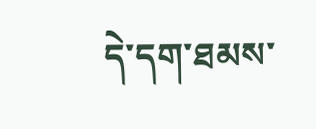དེ་དག་ཐམས་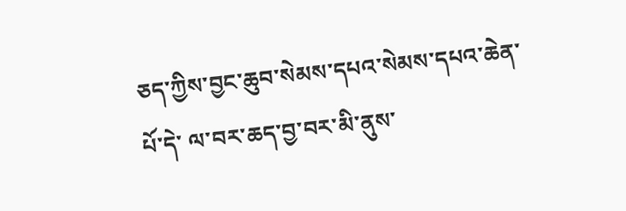ཅད་ཀྱིས་བྱང་ཆུབ་སེམས་དཔའ་སེམས་དཔའ་ཆེན་པོ་དེ་ ལ་བར་ཆད་བྱ་བར་མི་ནུས་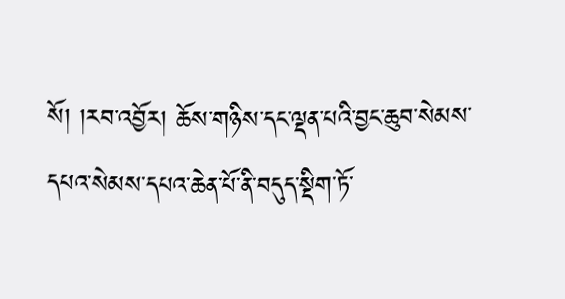སོ། །རབ་འབྱོར། ཆོས་གཉིས་དང་ལྡན་པའི་བྱང་ཆུབ་སེམས་དཔའ་སེམས་དཔའ་ཆེན་པོ་ནི་བདུད་སྡིག་ཏོ་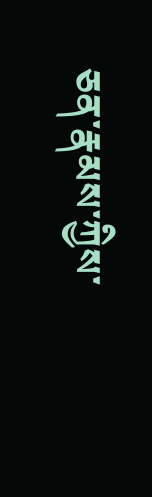ཅན་རྣམས་ཀྱིས་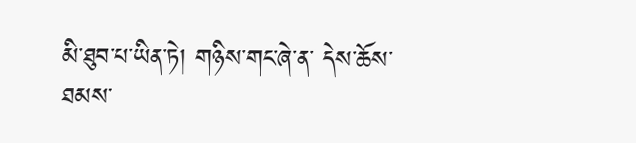མི་ཐུབ་པ་ཡིན་ཏེ། གཉིས་གང་ཞེ་ན་ དེས་ཆོས་ཐམས་